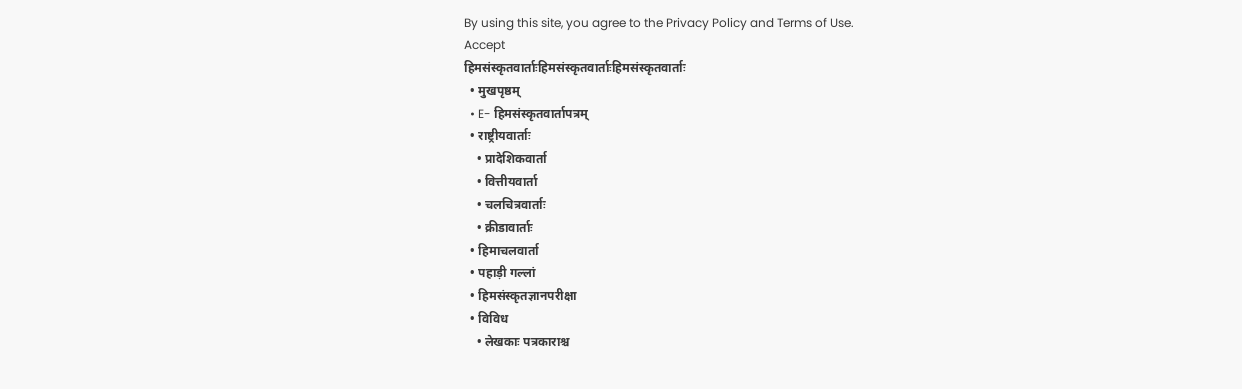By using this site, you agree to the Privacy Policy and Terms of Use.
Accept
हिमसंस्कृतवार्ताःहिमसंस्कृतवार्ताःहिमसंस्कृतवार्ताः
  • मुखपृष्ठम्
  • E- हिमसंस्कृतवार्तापत्रम्
  • राष्ट्रीयवार्ताः
    • प्रादेशिकवार्ता
    • वित्तीयवार्ता
    • चलचित्रवार्ताः
    • क्रीडावार्ताः
  • हिमाचलवार्ता
  • पहाड़ी गल्लां
  • हिमसंस्कृतज्ञानपरीक्षा
  • विविध
    • लेखकाः पत्रकाराश्च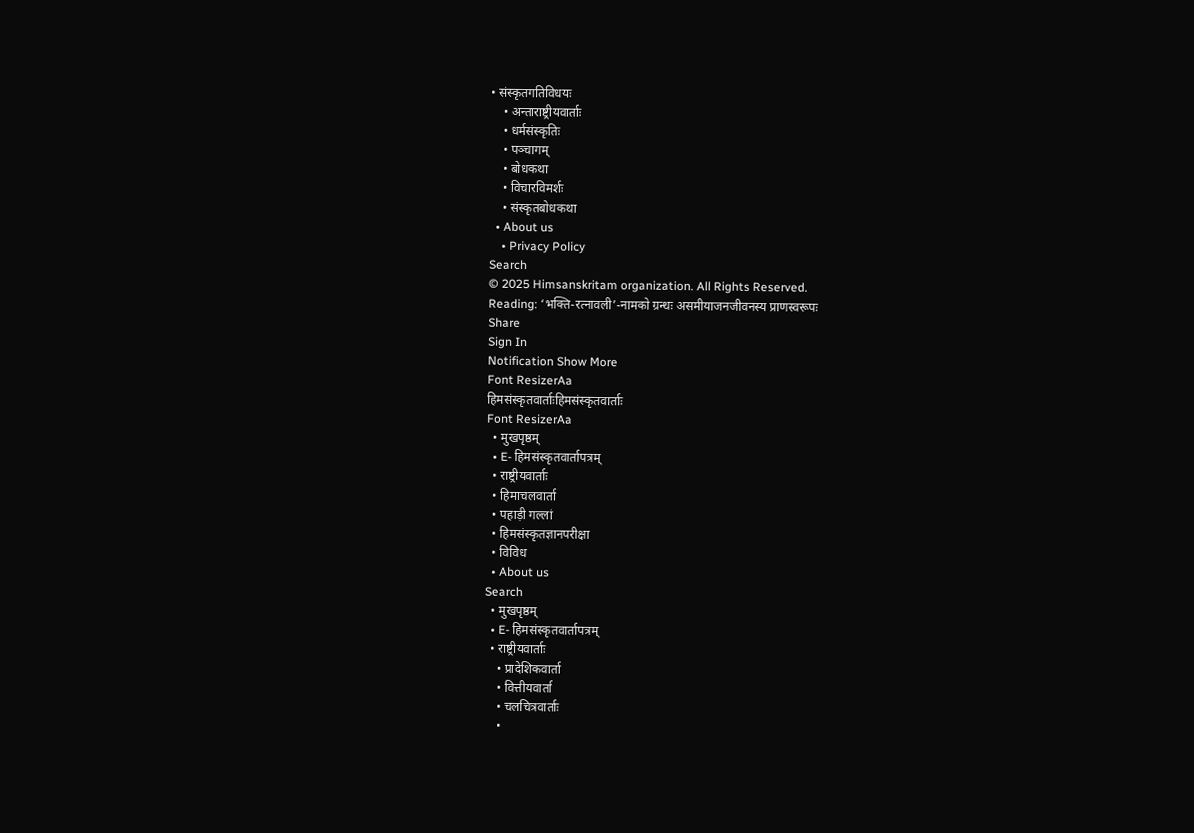• संस्कृतगतिविधयः
    • अन्ताराष्ट्रीयवार्ताः
    • धर्मसंस्कृतिः
    • पञ्चागम्
    • बोधकथा
    • विचारविमर्शः
    • संस्कृतबोधकथा
  • About us
    • Privacy Policy
Search
© 2025 Himsanskritam organization. All Rights Reserved.
Reading: ‘भक्ति-रत्नावली’-नामको ग्रन्थः असमीयाजनजीवनस्य प्राणस्वरूपः
Share
Sign In
Notification Show More
Font ResizerAa
हिमसंस्कृतवार्ताःहिमसंस्कृतवार्ताः
Font ResizerAa
  • मुखपृष्ठम्
  • E- हिमसंस्कृतवार्तापत्रम्
  • राष्ट्रीयवार्ताः
  • हिमाचलवार्ता
  • पहाड़ी गल्लां
  • हिमसंस्कृतज्ञानपरीक्षा
  • विविध
  • About us
Search
  • मुखपृष्ठम्
  • E- हिमसंस्कृतवार्तापत्रम्
  • राष्ट्रीयवार्ताः
    • प्रादेशिकवार्ता
    • वित्तीयवार्ता
    • चलचित्रवार्ताः
    •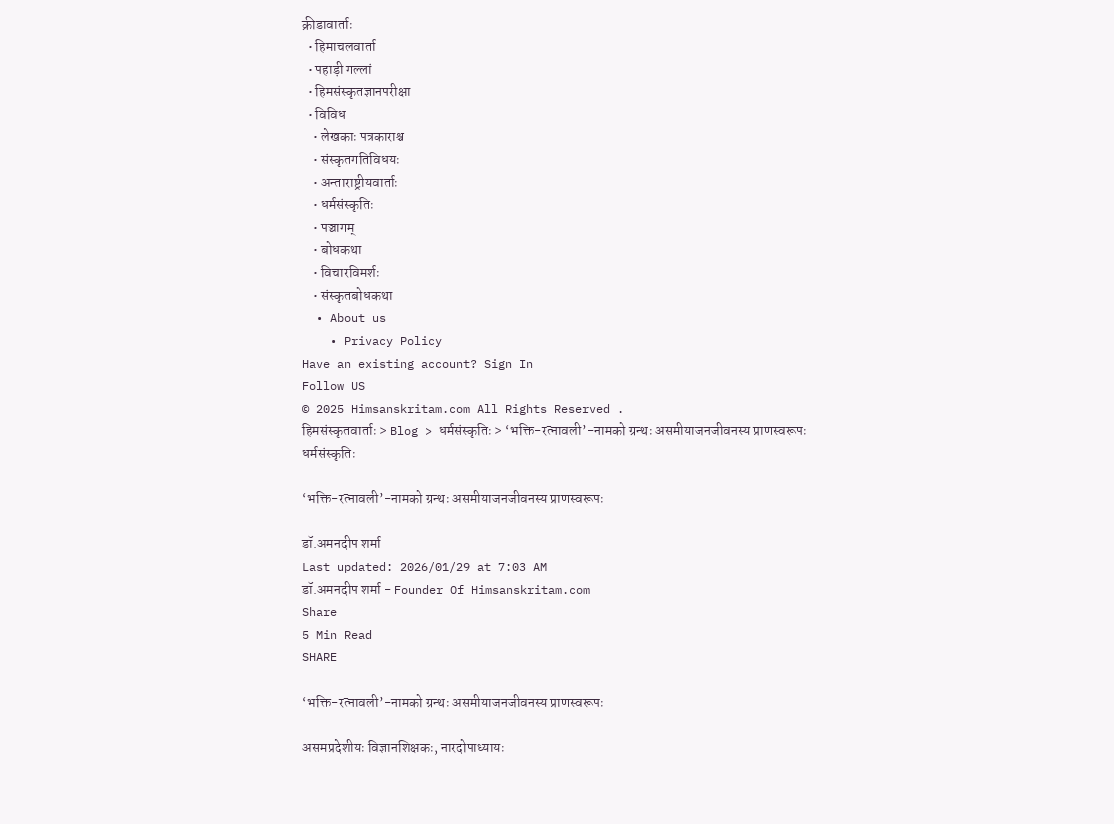क्रीडावार्ताः
  • हिमाचलवार्ता
  • पहाड़ी गल्लां
  • हिमसंस्कृतज्ञानपरीक्षा
  • विविध
    • लेखकाः पत्रकाराश्च
    • संस्कृतगतिविधयः
    • अन्ताराष्ट्रीयवार्ताः
    • धर्मसंस्कृतिः
    • पञ्चागम्
    • बोधकथा
    • विचारविमर्शः
    • संस्कृतबोधकथा
  • About us
    • Privacy Policy
Have an existing account? Sign In
Follow US
© 2025 Himsanskritam.com All Rights Reserved .
हिमसंस्कृतवार्ताः > Blog > धर्मसंस्कृतिः > ‘भक्ति-रत्नावली’-नामको ग्रन्थः असमीयाजनजीवनस्य प्राणस्वरूपः
धर्मसंस्कृतिः

‘भक्ति-रत्नावली’-नामको ग्रन्थः असमीयाजनजीवनस्य प्राणस्वरूपः

डॉ.अमनदीप शर्मा
Last updated: 2026/01/29 at 7:03 AM
डॉ.अमनदीप शर्मा - Founder Of Himsanskritam.com
Share
5 Min Read
SHARE

‘भक्ति-रत्नावली’-नामको ग्रन्थः असमीयाजनजीवनस्य प्राणस्वरूपः

असमप्रदेशीयः विज्ञानशिक्षकः, नारदोपाध्यायः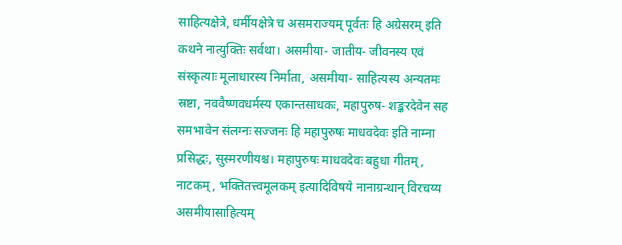साहित्यक्षेत्रे, धर्मीयक्षेत्रे च असमराज्यम् पूर्वतः हि अग्रेसरम् इति कथने नात्युक्तिः सर्वथा। असमीया- जातीय- जीवनस्य एवं संस्कृत्याः मूलाधारस्य निर्माता, असमीया- साहित्यस्य अन्यतमः स्रष्टा, नववैष्णवधर्मस्य एकान्तसाधकः, महापुरुष- शङ्करदेवेन सह समभावेन संलग्नः सज्जनः हि महापुरुषः माधवदेवः इति नाम्ना प्रसिद्धः, सुस्मरणीयश्च। महापुरुषः माधवदेवः बहुधा गीतम्, नाटकम्, भक्तितत्त्वमूलकम् इत्यादिविषये नानाग्रन्थान् विरचय्य असमीयासाहित्यम्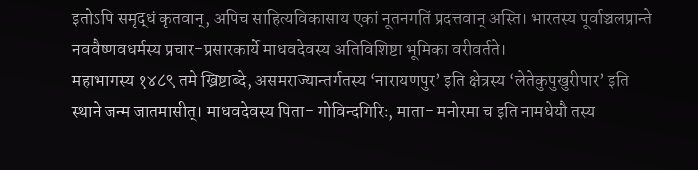इतोऽपि समृद्धं कृतवान्, अपिच साहित्यविकासाय एकां नूतनगतिं प्रदत्तवान् अस्ति। भारतस्य पूर्वाञ्चलप्रान्ते नववैष्णवधर्मस्य प्रचार-प्रसारकार्ये माधवदेवस्य अतिविशिष्टा भूमिका वरीवर्तते।
महाभागस्य १४८९ तमे ख्रिष्टाब्दे, असमराज्यान्तर्गतस्य ‘नारायणपुर’ इति क्षेत्रस्य ‘लेतेकुपुखुरीपार’ इति स्थाने जन्म जातमासीत्। माधवदेवस्य पिता- गोविन्दगिरिः, माता- मनोरमा च इति नामधेयौ तस्य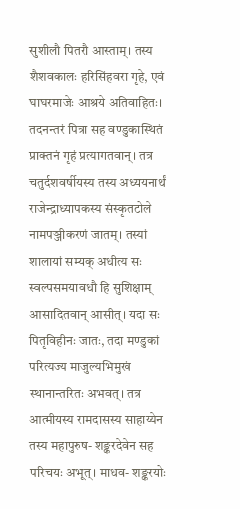सुशीलौ पितरौ आस्ताम्। तस्य शैशवकालः हरिसिंहवरा गृहे, एवं घाघरमाजेः आश्रये अतिवाहितः। तदनन्तरं पित्रा सह वण्डुकास्थितं प्राक्तनं गृहं प्रत्यागतवान्। तत्र चतुर्दशवर्षीयस्य तस्य अध्ययनार्थं राजेन्द्राध्यापकस्य संस्कृतटोले नामपञ्जीकरणं जातम्। तस्यां शालायां सम्यक् अधीत्य सः स्वल्पसमयावधौ हि सुशिक्षाम् आसादितवान् आसीत्। यदा सः पितृविहीनः जातः, तदा मण्डुकां परित्यज्य माजुल्यभिमुखं स्थानान्तरितः अभवत्। तत्र आत्मीयस्य रामदासस्य साहाय्येन तस्य महापुरुष- शङ्करदेवेन सह परिचयः अभूत्। माधव- शङ्करयोः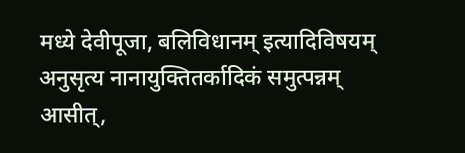मध्ये देवीपूजा, बलिविधानम् इत्यादिविषयम् अनुसृत्य नानायुक्तितर्कादिकं समुत्पन्नम् आसीत्,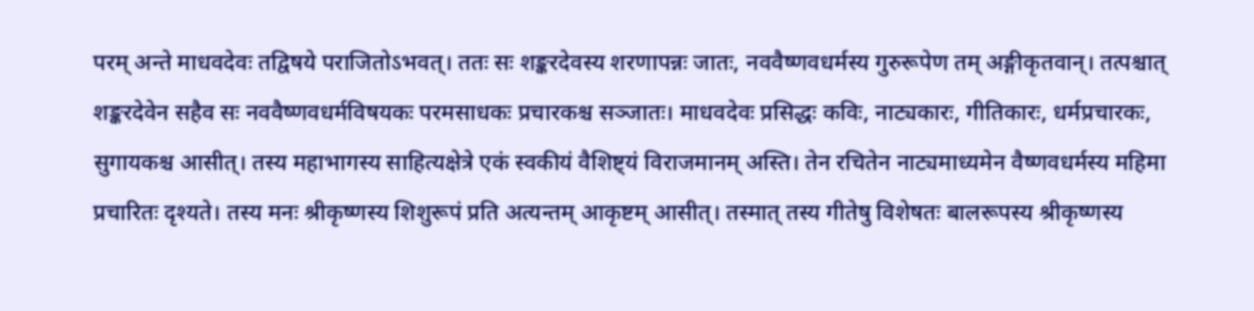परम् अन्ते माधवदेवः तद्विषये पराजितोऽभवत्। ततः सः शङ्करदेवस्य शरणापन्नः जातः, नववैष्णवधर्मस्य गुरुरूपेण तम् अङ्गीकृतवान्। तत्पश्चात् शङ्करदेवेन सहैव सः नववैष्णवधर्मविषयकः परमसाधकः प्रचारकश्च सञ्जातः। माधवदेवः प्रसिद्धः कविः, नाट्यकारः, गीतिकारः, धर्मप्रचारकः, सुगायकश्च आसीत्। तस्य महाभागस्य साहित्यक्षेत्रे एकं स्वकीयं वैशिष्ट्यं विराजमानम् अस्ति। तेन रचितेन नाट्यमाध्यमेन वैष्णवधर्मस्य महिमा प्रचारितः दृश्यते। तस्य मनः श्रीकृष्णस्य शिशुरूपं प्रति अत्यन्तम् आकृष्टम् आसीत्। तस्मात् तस्य गीतेषु विशेषतः बालरूपस्य श्रीकृष्णस्य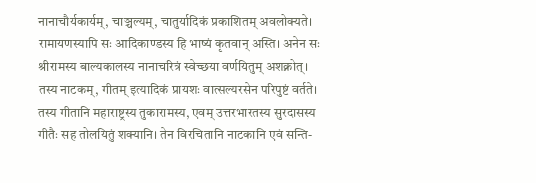नानाचौर्यकार्यम्, चाञ्चल्यम्, चातुर्यादिकं प्रकाशितम् अवलोक्यते। रामायणस्यापि सः आदिकाण्डस्य हि भाष्यं कृतवान् अस्ति। अनेन सः श्रीरामस्य बाल्यकालस्य नानाचरित्रं स्वेच्छया वर्णयितुम् अशक्नोत्। तस्य नाटकम्, गीतम् इत्यादिकं प्रायशः वात्सल्यरसेन परिपुष्टं वर्तते। तस्य गीतानि महाराष्ट्रस्य तुकारामस्य, एवम् उत्तरभारतस्य सुरदासस्य गीतैः सह तोलयितुं शक्यानि। तेन विरचितानि नाटकानि एवं सन्ति-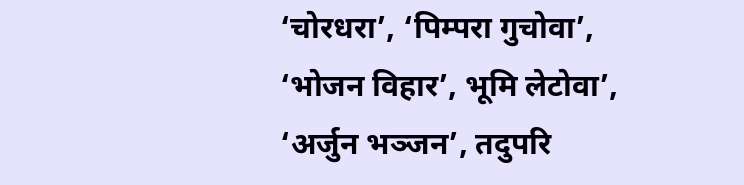‘चोरधरा’, ‘पिम्परा गुचोवा’, ‘भोजन विहार’, भूमि लेटोवा’, ‘अर्जुन भञ्जन’, तदुपरि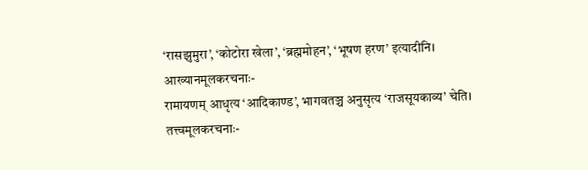‘रासझुमुरा’, ‘कोटोरा खेला’, ‘ब्रह्ममोहन’, ‘भूषण हरण’ इत्यादीनि।
आख्यानमूलकरचनाः-
रामायणम् आधृत्य ‘आदिकाण्ड’, भागवतञ्च अनुसृत्य ‘राजसूयकाव्य’ चेति।
तत्त्वमूलकरचनाः-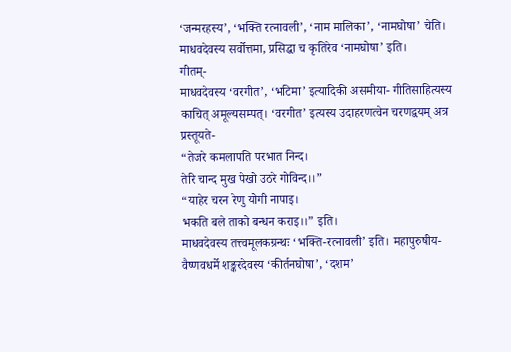‘जन्मरहस्य’, ‘भक्ति रत्नावली’, ‘नाम मालिका’, ‘नामघोषा’ चेति। माधवदेवस्य सर्वोत्तमा, प्रसिद्धा च कृतिरेव ‘नामघोषा’ इति।
गीतम्-
माधवदेवस्य ‘वरगीत’, ‘भटिमा’ इत्यादिकी असमीया- गीतिसाहित्यस्य काचित् अमूल्यसम्पत्। ‘वरगीत’ इत्यस्य उदाहरणत्वेन चरणद्वयम् अत्र प्रस्तूयते-
“तेजरे कमलापति परभात निन्द।
तेरि चान्द मुख पेखो उठरे गोविन्द।।”
“याहेर चरन रेणु योगी नापाइ।
भकति बले ताको बन्धन कराइ।।” इति।
माधवदेवस्य तत्त्वमूलकग्रन्थः ‘भक्ति-रत्नावली’ इति। महापुरुषीय- वैष्णवधर्मे शङ्करदेवस्य ‘कीर्तनघोषा’, ‘दशम’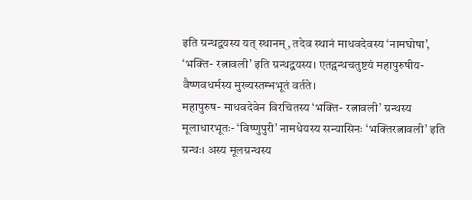इति ग्रन्थद्वयस्य यत् स्थानम्, तदेव स्थानं माधवदेवस्य ‘नामघोषा’, ‘भक्ति- रत्नावली’ इति ग्रन्थद्वयस्य। एतद्ग्रन्थचतुष्टयं महापुरुषीय- वैष्णवधर्मस्य मुख्यस्तम्भभूतं वर्तते।
महापुरुष- माधवदेवेन विरचितस्य ‘भक्ति- रत्नावली’ ग्रन्थस्य मूलाधारभूतः- ‘विष्णुपुरी’ नामधेयस्य सन्यासिनः ‘भक्तिरत्नावली’ इति ग्रन्थः। अस्य मूलग्रन्थस्य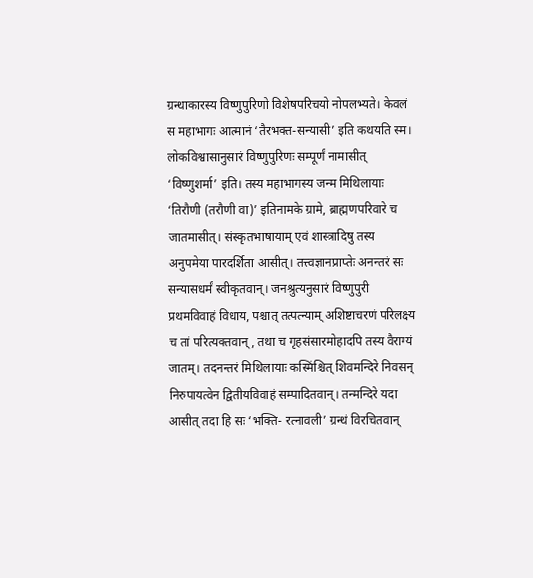ग्रन्थाकारस्य विष्णुपुरिणो विशेषपरिचयो नोपलभ्यते। केवलं स महाभागः आत्मानं ‘तैरभक्त-सन्यासी’ इति कथयति स्म। लोकविश्वासानुसारं विष्णुपुरिणः सम्पूर्णं नामासीत् ‘विष्णुशर्मा’ इति। तस्य महाभागस्य जन्म मिथिलायाः ‘तिरौणी (तरौणी वा)’ इतिनामके ग्रामे, ब्राह्मणपरिवारे च जातमासीत्। संस्कृतभाषायाम् एवं शास्त्रादिषु तस्य अनुपमेया पारदर्शिता आसीत्। तत्त्वज्ञानप्राप्तेः अनन्तरं सः सन्यासधर्मं स्वीकृतवान्। जनश्रुत्यनुसारं विष्णुपुरी प्रथमविवाहं विधाय, पश्चात् तत्पत्न्याम् अशिष्टाचरणं परिलक्ष्य च तां परित्यक्तवान्, तथा च गृहसंसारमोहादपि तस्य वैराग्यं जातम्। तदनन्तरं मिथिलायाः कस्मिंश्चित् शिवमन्दिरे निवसन् निरुपायत्वेन द्वितीयविवाहं सम्पादितवान्। तन्मन्दिरे यदा आसीत् तदा हि सः ‘भक्ति- रत्नावली’ ग्रन्थं विरचितवान्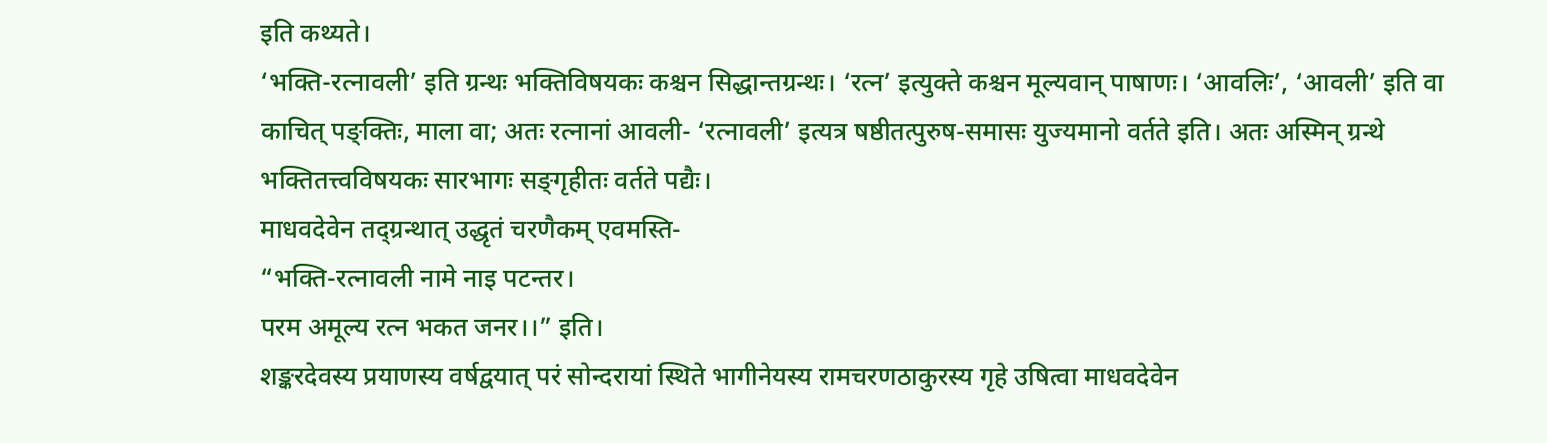इति कथ्यते।
‘भक्ति-रत्नावली’ इति ग्रन्थः भक्तिविषयकः कश्चन सिद्धान्तग्रन्थः। ‘रत्न’ इत्युक्ते कश्चन मूल्यवान् पाषाणः। ‘आवलिः’, ‘आवली’ इति वा काचित् पङ्क्तिः, माला वा; अतः रत्नानां आवली- ‘रत्नावली’ इत्यत्र षष्ठीतत्पुरुष-समासः युज्यमानो वर्तते इति। अतः अस्मिन् ग्रन्थे भक्तितत्त्वविषयकः सारभागः सङ्गृहीतः वर्तते पद्यैः।
माधवदेवेन तद्ग्रन्थात् उद्धृतं चरणैकम् एवमस्ति-
“भक्ति-रत्नावली नामे नाइ पटन्तर।
परम अमूल्य रत्न भकत जनर।।” इति।
शङ्करदेवस्य प्रयाणस्य वर्षद्वयात् परं सोन्दरायां स्थिते भागीनेयस्य रामचरणठाकुरस्य गृहे उषित्वा माधवदेवेन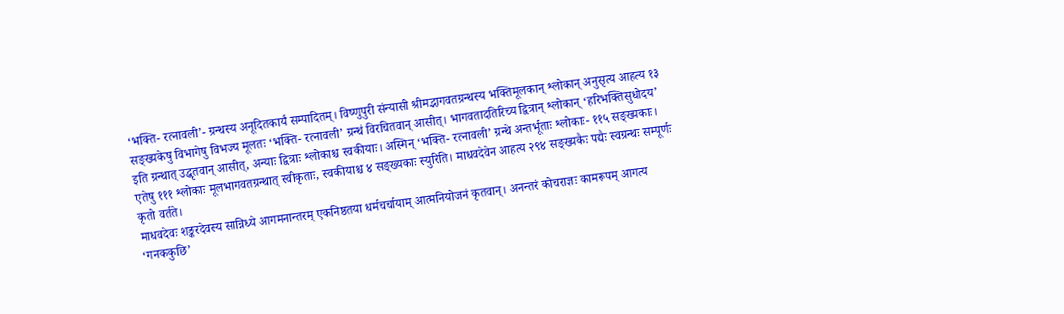‘भक्ति- रत्नावली’- ग्रन्थस्य अनूदितकार्यं सम्पादितम्। विष्णुपुरी संन्यासी श्रीमद्भागवतग्रन्थस्य भक्तिमूलकान् श्लोकान् अनुसृत्य आहत्य १३ सङ्ख्यकेषु विभागेषु विभज्य मूलतः ‘भक्ति- रत्नावली’ ग्रन्थं विरचितवान् आसीत्। भागवतादतिरिच्य द्वित्रान् श्लोकान् ‘हरिभक्तिसुधोदय’ इति ग्रन्थात् उद्धृतवान् आसीत्, अन्याः द्वित्राः श्लोकाश्च स्वकीयाः। अस्मिन् ‘भक्ति- रत्नावली’ ग्रन्थे अन्तर्भूताः श्लोकाः- ११५ सङ्ख्यकाः। एतेषु १११ श्लोकाः मूलभागवतग्रन्थात् स्वीकृताः, स्वकीयाश्च ४ सङ्ख्यकाः स्युरिति। माधवदेवेन आहत्य २९४ सङ्ख्यकैः पद्यैः स्वग्रन्थः सम्पूर्णः कृतो वर्तते।
माधवदेवः शङ्करदेवस्य सान्निध्ये आगमनान्तरम् एकनिष्ठतया धर्मचर्चायाम् आत्मनियोजनं कृतवान्। अनन्तरं कोचराज्ञः कामरूपम् आगत्य ‘गनककुछि’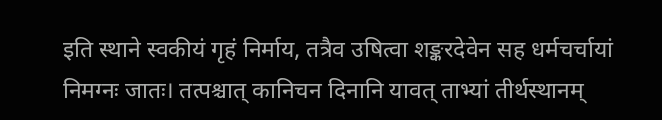इति स्थाने स्वकीयं गृहं निर्माय, तत्रैव उषित्वा शङ्करदेवेन सह धर्मचर्चायां निमग्नः जातः। तत्पश्चात् कानिचन दिनानि यावत् ताभ्यां तीर्थस्थानम्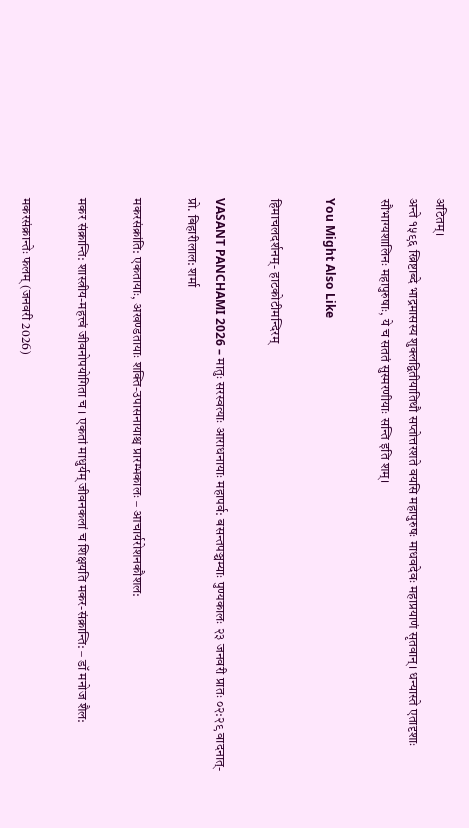अटितम्।
अन्ते १५९६ ख्रिष्टाब्दे भाद्रमासस्य शुक्लद्वितीयातिथौ सप्तोत्तरशते वयसि महापुरुषः माधवदेवः महाप्रयाणं सृतवान्। धन्यास्ते एतादृशाः सौभाग्यशालिनः महापुरुषाः, ये च सततं सुस्मरणीयाः सन्ति इति शम्।

You Might Also Like

हिमाचलदर्शनम्- हाटकोटीमन्दिरम्

VASANT PANCHAMI 2026 – मातुः सरस्वत्याः आराधनायाः महापर्व: बसन्तपञ्चम्याः पुण्यकालः २३ जनवरी प्रातः ०२:२९ वादनात्- प्रो. बिहारीलाल: शर्मा

मकरसंक्रांति: एकतायाः, अखण्डतायाः शक्ति-उपासनायाश्च प्रारम्भकालः – आचार्यरोशनकौशल:

मकर संक्रान्ति: शास्त्रीय-महत्त्वं जीवनोपयोगिता च । एकतां माधुर्यम् जीवनकलां च शिक्षयति मकर-संक्रान्ति: – डॉ मनोज शैल:

मकरसंक्रान्तेः फलम् (जनवरी 2026)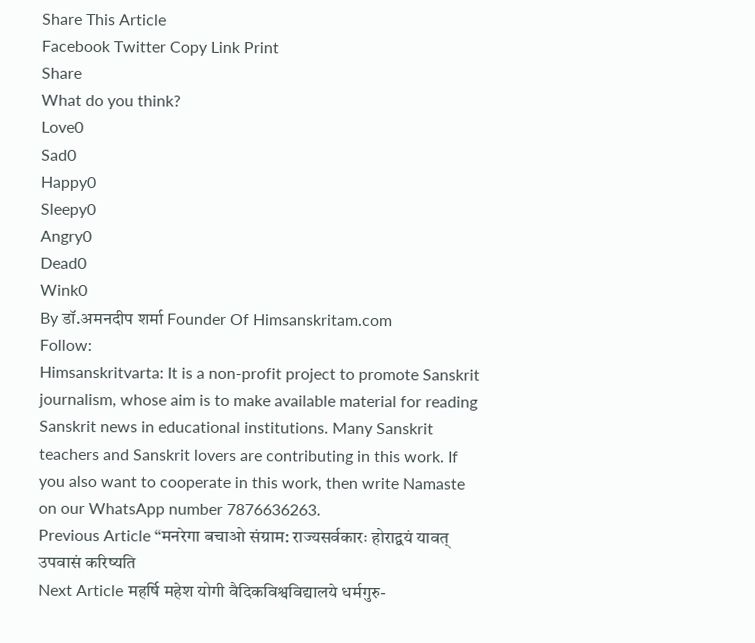Share This Article
Facebook Twitter Copy Link Print
Share
What do you think?
Love0
Sad0
Happy0
Sleepy0
Angry0
Dead0
Wink0
By डॉ.अमनदीप शर्मा Founder Of Himsanskritam.com
Follow:
Himsanskritvarta: It is a non-profit project to promote Sanskrit journalism, whose aim is to make available material for reading Sanskrit news in educational institutions. Many Sanskrit teachers and Sanskrit lovers are contributing in this work. If you also want to cooperate in this work, then write Namaste on our WhatsApp number 7876636263.
Previous Article “मनरेगा बचाओ संग्राम: राज्यसर्वकारः होराद्वयं यावत् उपवासं करिष्यति
Next Article महर्षि महेश योगी वैदिकविश्वविद्यालये धर्मगुरु-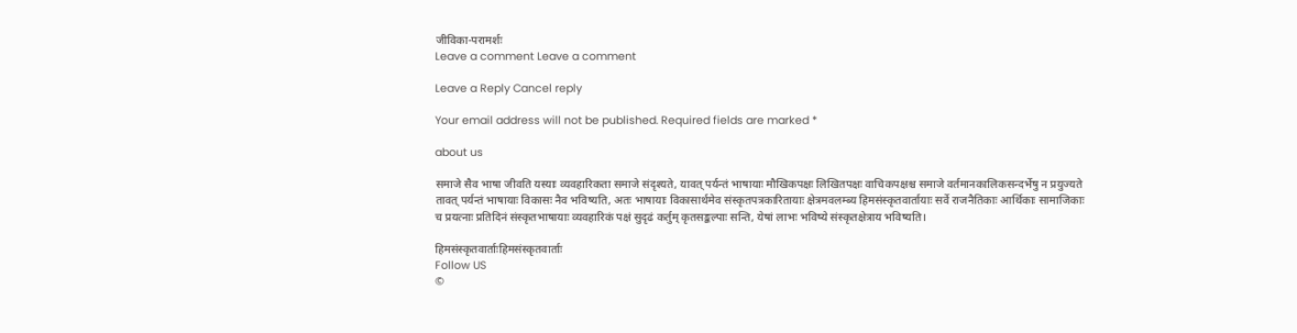जीविका-परामर्शः
Leave a comment Leave a comment

Leave a Reply Cancel reply

Your email address will not be published. Required fields are marked *

about us

समाजे सैव भाषा जीवति यस्याः व्यवहारिकता समाजे संदृश्यते, यावत् पर्यन्तं भाषायाः मौखिकपक्षः लिखितपक्षः वाचिकपक्षश्च समाजे वर्तमानकालिकसन्दर्भेषु न प्रयुज्यते तावत् पर्यन्तं भाषायाः विकासः नैव भविष्यति, अतः भाषायाः विकासार्थमेव संस्कृतपत्रकारितायाः क्षेत्रमवलम्ब्य हिमसंस्कृतवार्तायाः सर्वे राजनैतिकाः आर्थिकाः सामाजिकाः च प्रयत्नाः प्रतिदिनं संस्कृतभाषायाः व्यवहारिकं पक्षं सुदृढं कर्तुम् कृतसङ्कल्पाः सन्ति, येषां लाभः भविष्ये संस्कृतक्षेत्राय भविष्यति।

हिमसंस्कृतवार्ताःहिमसंस्कृतवार्ताः
Follow US
©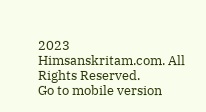2023 Himsanskritam.com. All Rights Reserved.
Go to mobile version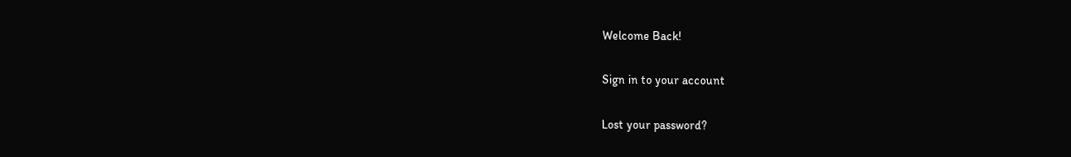Welcome Back!

Sign in to your account

Lost your password?